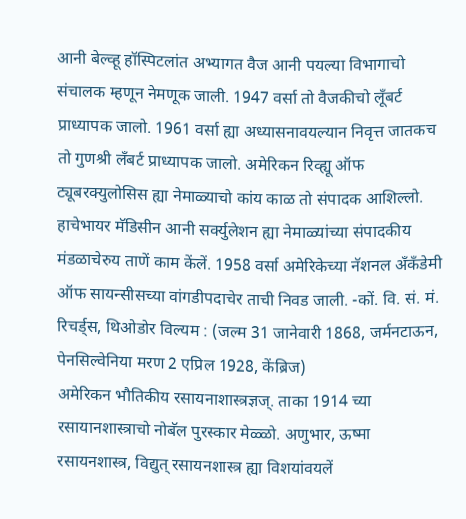आनी बेल्व्हू हॉस्पिटलांत अभ्यागत वैज आनी पयल्या विभागाचो संचालक म्हणून नेमणूक जाली. 1947 वर्सा तो वैजकीचो लूँबर्ट प्राध्यापक जालो. 1961 वर्सा ह्या अध्यासनावयल्यान निवृत्त जातकच तो गुणश्री लँबर्ट प्राध्यापक जालो. अमेरिकन रिव्ह्यू ऑफ ट्यूबरक्युलोसिस ह्या नेमाळ्याचो कांय काळ तो संपादक आशिल्लो. हाचेभायर मॅडिसीन आनी सर्क्युलेशन ह्या नेमाळ्यांच्या संपादकीय मंडळाचेरुय ताणें काम केंलें. 1958 वर्सा अमेरिकेच्या नॅशनल अँकँडेमी ऑफ सायन्सीसच्या वांगडीपदाचेर ताची निवड जाली. -कों. वि. सं. मं.
रिचर्ड्स, थिओडोर विल्यम : (जल्म 31 जानेवारी 1868, जर्मनटाऊन, पेनसिल्वेनिया मरण 2 एप्रिल 1928, केंब्रिज)
अमेरिकन भौतिकीय रसायनाशास्त्रज्ञज्. ताका 1914 च्या रसायानशास्त्राचो नोबॅल पुरस्कार मेळ्ळो. अणुभार, ऊष्मा रसायनशास्त्र, विद्युत् रसायनशास्त्र ह्या विशयांवयलें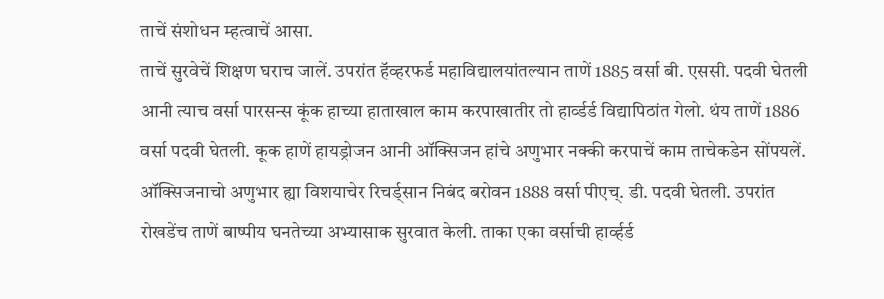ताचें संशोधन म्हत्वाचें आसा.
ताचें सुरवेचें शिक्षण घराच जालें. उपरांत हॅव्हरफर्ड महाविद्यालयांतल्यान ताणें 1885 वर्सा बी. एससी. पदवी घेतली आनी त्याच वर्सा पारसन्स कूंक हाच्या हाताखाल काम करपाखातीर तो हार्व्डर्ड विद्यापिठांत गेलो. थंय ताणें 1886 वर्सा पदवी घेतली. कूक हाणें हायड्रोजन आनी ऑक्सिजन हांचे अणुभार नक्की करपाचें काम ताचेकडेन सोंपयलें. ऑक्सिजनाचो अणुभार ह्या विशयाचेर रिचर्ड्सान निबंद बरोवन 1888 वर्सा पीएच्. डी. पदवी घेतली. उपरांत रोखडेंच ताणें बाष्पीय घनतेच्या अभ्यासाक सुरवात केली. ताका एका वर्साची हार्व्हर्ड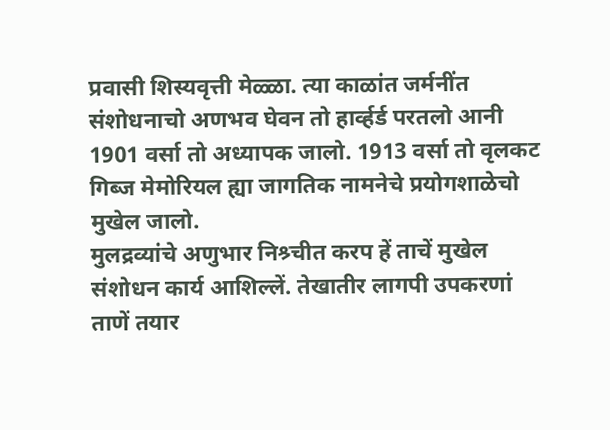प्रवासी शिस्यवृत्ती मेळ्ळा. त्या काळांत जर्मनींत संशोधनाचो अणभव घेवन तो हार्व्हर्ड परतलो आनी 1901 वर्सा तो अध्यापक जालो. 1913 वर्सा तो वृलकट गिब्ज मेमोरियल ह्या जागतिक नामनेचे प्रयोगशाळेचो मुखेल जालो.
मुलद्रव्यांचे अणुभार निश्र्चीत करप हें ताचें मुखेल संशोधन कार्य आशिल्लें. तेखातीर लागपी उपकरणां ताणें तयार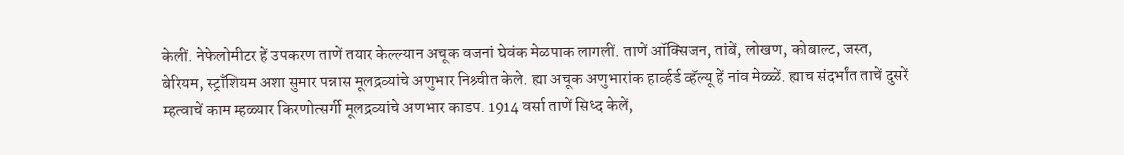केलीं. नेफेलोमीटर हें उपकरण ताणें तयार केल्ल्यान अचूक वजनां घेवंक मेळपाक लागलीं. ताणें ऑक्सिजन, तांबें, लोखण, कोबाल्ट, जस्त, बेरियम, स्ट्राँशियम अशा सुमार पन्नास मूलद्रव्यांचे अणुभार निश्र्चीत केले. ह्या अचूक अणुभारांक हार्व्हर्ड व्हॅल्यू हें नांव मेळ्ळें. ह्याच संदर्भांत ताचें दुसरें म्हत्वाचें काम म्हळ्यार किरणोत्सर्गी मूलद्रव्यांचे अणभार काडप. 1914 वर्सा ताणें सिध्द केलें,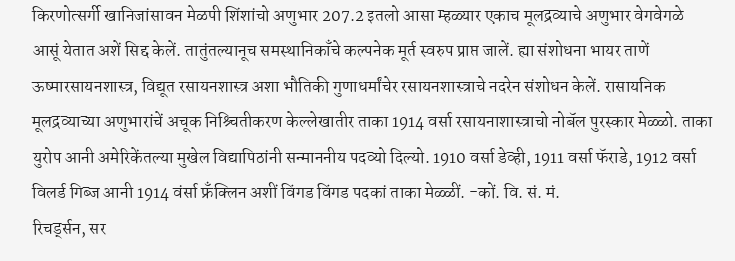किरणोत्सर्गी खानिजांसावन मेळपी शिंशांचो अणुभार 207.2 इतलो आसा म्हळ्यार एकाच मूलद्रव्याचे अणुभार वेगवेगळे आसूं येतात अशें सिद्द केलें. तातुंतल्यानूच समस्थानिकाँचे कल्पनेक मूर्त स्वरुप प्राप्त जालें. ह्या संशोधना भायर ताणें ऊष्मारसायनशास्त्र, विद्यूत रसायनशास्त्र अशा भौतिकी गुणाधर्मांचेर रसायनशास्त्राचे नदरेन संशोधन केलें. रासायनिक मूलद्रव्याच्या अणुभारांचें अचूक निश्र्चितीकरण केल्लेखातीर ताका 1914 वर्सा रसायनाशास्त्राचो नोबॅल पुरस्कार मेळ्ळो. ताका युरोप आनी अमेरिकेंतल्या मुखेल विद्यापिठांनी सन्माननीय पदव्यो दिल्यो. 1910 वर्सा डेव्ही, 1911 वर्सा फॅराडे, 1912 वर्सा विलर्ड गिब्ज आनी 1914 वंर्सा फ्रँक्लिन अशीं विंगड विंगड पदकां ताका मेळ्ळीं. -कों. वि. सं. मं.
रिचर्ड्सन, सर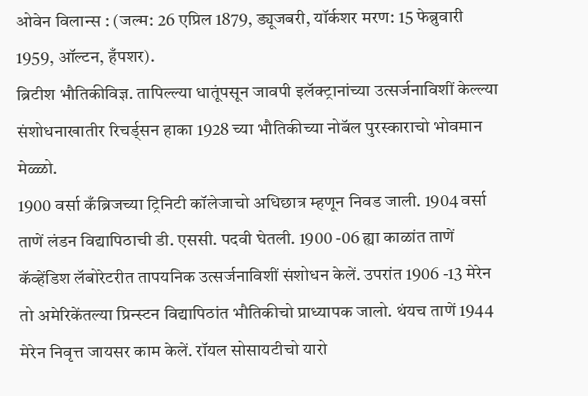ओवेन विलान्स : (जल्म: 26 एप्रिल 1879, ड्यूजबरी, यॉर्कशर मरण: 15 फेब्रुवारी 1959, ऑल्टन, हँपशर).
ब्रिटीश भौतिकीविज्ञ. तापिल्ल्या धातूंपसून जावपी इलॅक्ट्रानांच्या उत्सर्जनाविशीं केल्ल्या संशोधनाखातीर रिचर्ड्सन हाका 1928 च्या भौतिकीच्या नोबॅल पुरस्काराचो भोवमान मेळ्ळो.
1900 वर्सा कँब्रिजच्या ट्रिनिटी कॉलेजाचो अधिछात्र म्हणून निवड जाली. 1904 वर्सा ताणें लंडन विद्यापिठाची डी. एससी. पदवी घेतली. 1900 -06 ह्या काळांत ताणें कॅव्हेंडिश लॅबोरेटरीत तापयनिक उत्सर्जनाविशीं संशोधन केलें. उपरांत 1906 -13 मेरेन तो अमेरिकेंतल्या प्रिन्स्टन विद्यापिठांत भौतिकीचो प्राध्यापक जालो. थंयच ताणें 1944 मेरेन निवृत्त जायसर काम केलें. रॉयल सोसायटीचो यारो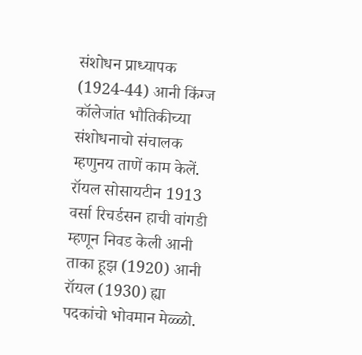संशोधन प्राध्यापक (1924-44) आनी किंग्ज कॉलेजांत भौतिकीच्या संशोधनाचो संचालक म्हणुनय ताणें काम केलें.
रॉयल सोसायटीन 1913 वर्सा रिचर्डसन हाची वांगडी म्हणून निवड केली आनी ताका हूझ (1920) आनी रॉयल (1930) ह्या पदकांचो भोवमान मेळ्ळो.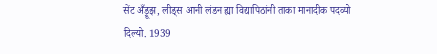सेंट अँड्रूझ, लीड्स आनी लंडन ह्या विद्यापिठांनी ताका मानादीक पदव्यो दिल्यो. 1939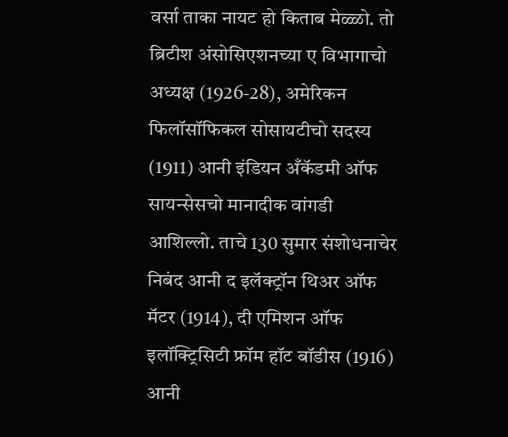वर्सा ताका नायट हो किताब मेळ्ळो. तो ब्रिटीश अंसोसिएशनच्या ए विभागाचो अध्यक्ष (1926-28), अमेरिकन फिलॉसॉफिकल सोसायटीचो सदस्य (1911) आनी इंडियन अँकॅडमी ऑफ सायन्सेसचो मानादीक वांगडी आशिल्लो. ताचे 130 सुमार संशोधनाचेर निबंद आनी द इलॅक्ट्रॉन थिअर ऑफ मॅटर (1914), दी एमिशन ऑफ इलॉक्ट्रिसिटी फ्रॉम हॉट बॉडीस (1916) आनी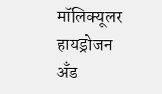मॉलिक्यूलर हायड्रोजन अँड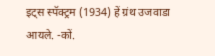इट्स स्पॅक्ट्रम (1934) हें ग्रंथ उजवाडा आयले. -कों.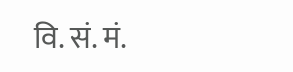वि. सं. मं.